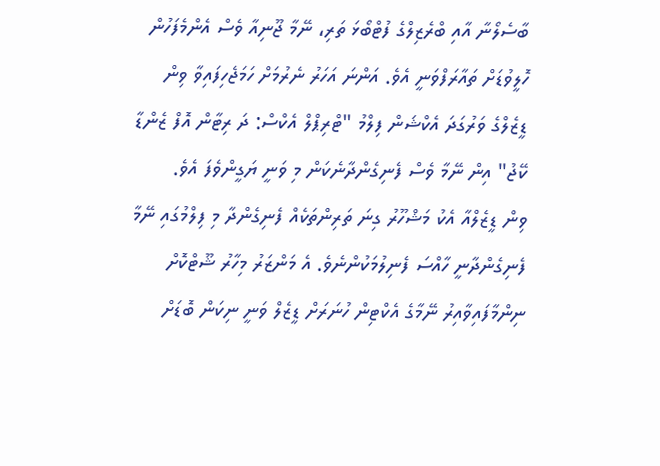ބާސެލޯނާ އާއި ބްރެޒިލްގެ ފުޓްބޯޅަ ތަރި، ނޭމާ ޖޫނިއާ ވެސް އެންމެފަހުން ހޮލީވުޑަށް ތައާރަފްވަނީ އެވެ. އަންނަ އަހަރު ނެރުމަށް ހަމަޖެހިފައިވާ ވިން ޑީޒެލްގެ ވަރުގަދަ އެކްޝަން ފިލްމު "ޓްރިޕްލް އެކްސް: ދަ ރިޓާން އޮފް ޒެންޑާ ކޭޖު" އިން ނޭމާ ވެސް ފެނިގެންދާނެކަން މި ވަނީ ޔަގީންވެފަ އެވެ.
ވިން ޑީޒެލްއާ އެކު މަޝްހޫރު ގިނަ ތަރިންތަކެއް ފެނިގެންދާ މި ފިލްމުގައި ނޭމާ ފެނިގެންދާނީ ހާއްސަ ފެނިލުމަކުންނެވެ. އެ މަންޒަރު މިހާރު ޝޫޓްކޮށް ނިންމާފައިވާއިރު ނޭމާގެ އެކްޓިން ހުނަރަށް ޑީޒެލް ވަނީ ނިކަން ބޮޑަށް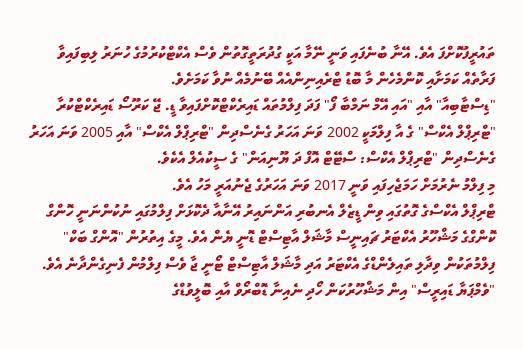ތައުރީފުކޮށްފަ އެވެ. އޭނާ ބުނެފައި ވަނީ ނޭމާ އަކީ ގުދުރަތީގޮތުން ވެސް އެކްޓްކުރުމުގެ ހުނަރު ލިބިފައިވާ ފަރާތެއް ކަމަށާއި ކޮންމެހެން މާ ބޮޑު ޓްރެއިނިންއެއް ބޭނުމެއް ނުވާ ކަމަށެވެ.
"ޑިސްޓާބިއާ" އާއި "އައި އޭމް ނަމްބާ ފޯ" ފަދަ ފިލްމުތައް ޑައިރެކްޓްކޮށްފައިވާ ޑީ. ޖޭ ކަރޫސޯ ޑައިރެކްޓްކުރާ "ޓްރިޕްލް އެކްސް" ގެ އާ ފިލްމަކީ 2002 ވަނަ އަހަރު ގެނެސްދިން "ޓްރިޕްލް އެކްސް" އާއި 2005 ވަނަ އަހަރު ގެނެސްދިން "ޓްރިޕްލް އެކްސް: ސްޓޭޓް އޮފް ދަ ޔޫނިއަން" ގެ ސީކުއެލް އެކެވެ.
މި ފިލްމު ނެރުމަށް ހަމަޖެހިފައި ވަނީ 2017 ވަނަ އަހަރުގެ ޖެނުއަރީ މަހު އެވެ.
ޓްރިޕްލް އެކްސްގެ ގޮތުގައި ވިން ޑީޒެލް އެނބުރި އަންނައިރު އޭނާއާ ދެކޮޅަށް ފިލްމުގައި ނުކުންނަނީ ހޮންގް ކޮންގްގެ މަޝްހޫރު އެކްޓަރު ޗައިނީސް މާޝަލް އާޓިސްޓް ޑޮނީ ޔެން އެވެ. މީގެ އިތުރުން "އޮންގް ބަކް" ފިލްމުތަކުން ވިދާލި ތައިލެންޑްގެ އެކްޓަރު އަދި މާޝަލް އާޓިސްޓް ޓޯނީ ޖާ ވެސް ފިލްމުން ފެނިގެންދާނެ އެވެ.
"ވެމްޕަޔާ ޑައިރީސް" އިން މަޝްހޫރުކަން ހޯދި ނެއިނާ ޑޮބްރޯވް އާއި ބޮލީވުޑްގެ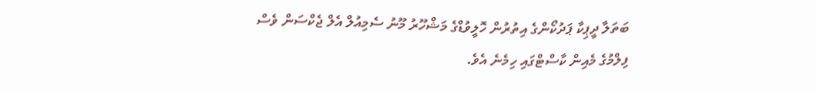ބަތަލާ ދީޕިކާ ޕަދުކޯންގެ އިތުރުން ހޮލީވުޑްގެ މަޝްހޫރު މޫނު ސެމިއުލް އެލް ޖެކްސަން ވެސް ފިލްމުގެ މެއިން ކާސްޓްގައި ހިމެނެ އެވެ.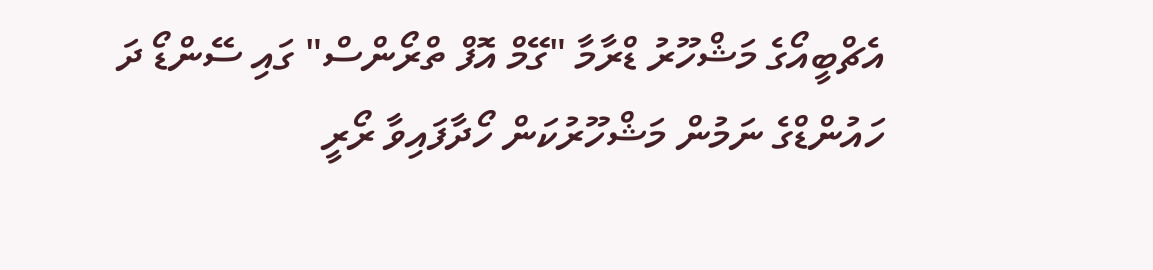އެޗްބީއޯގެ މަޝްހޫރު ޑްރާމާ "ގޭމް އޮފް ތްރޯންސް" ގައި ސޭންޑޯ ދަ ހައުންޑްގެ ނަމުން މަޝްހޫރުކަން ހޯދާފައިވާ ރޯރީ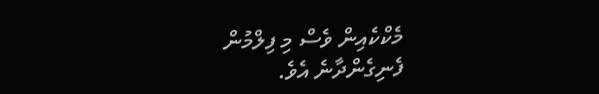މެކްކެއިން ވެސް މި ފިލްމުން ފެނިގެންދާނެ އެވެ.